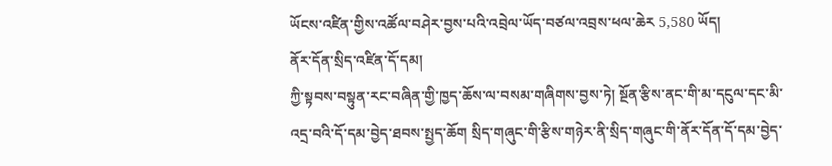ཡོངས་འཛིན་གྱིས་འཚོལ་བཤེར་བྱས་པའི་འབྲེལ་ཡོད་བཙལ་འབྲས་ཕལ་ཆེར 5,580 ཡོད།
ནོར་དོན་སྲིད་འཛིན་དོ་དམ།
ཀྱི་སྟབས་བསྟུན་རང་བཞིན་གྱི་ཁྱད་ཆོས་ལ་བསམ་གཞིགས་བྱས་ཏེ། སྔོན་རྩིས་ནང་གི་མ་དངུལ་དང་མི་འདྲ་བའི་དོ་དམ་བྱེད་ཐབས་སྤྱད་ཆོག སྲིད་གཞུང་གི་རྩིས་གཉེར་ནི་སྲིད་གཞུང་གི་ནོར་དོན་དོ་དམ་བྱེད་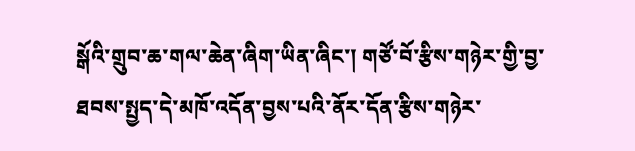སྒོའི་གྲུབ་ཆ་གལ་ཆེན་ཞིག་ཡིན་ཞིང་། གཙོ་བོ་རྩིས་གཉེར་གྱི་བྱ་ཐབས་སྤྱད་དེ་མཁོ་འདོན་བྱས་པའི་ནོར་དོན་རྩིས་གཉེར་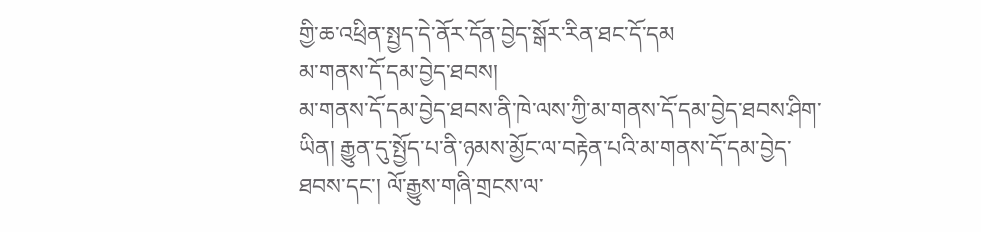གྱི་ཆ་འཕྲིན་སྤྱད་དེ་ནོར་དོན་བྱེད་སྒོར་རིན་ཐང་དོ་དམ
མ་གནས་དོ་དམ་བྱེད་ཐབས།
མ་གནས་དོ་དམ་བྱེད་ཐབས་ནི་ཁེ་ལས་ཀྱི་མ་གནས་དོ་དམ་བྱེད་ཐབས་ཤིག་ཡིན། རྒྱུན་དུ་སྤྱོད་པ་ནི་ཉམས་མྱོང་ལ་བརྟེན་པའི་མ་གནས་དོ་དམ་བྱེད་ཐབས་དང་། ལོ་རྒྱུས་གཞི་གྲངས་ལ་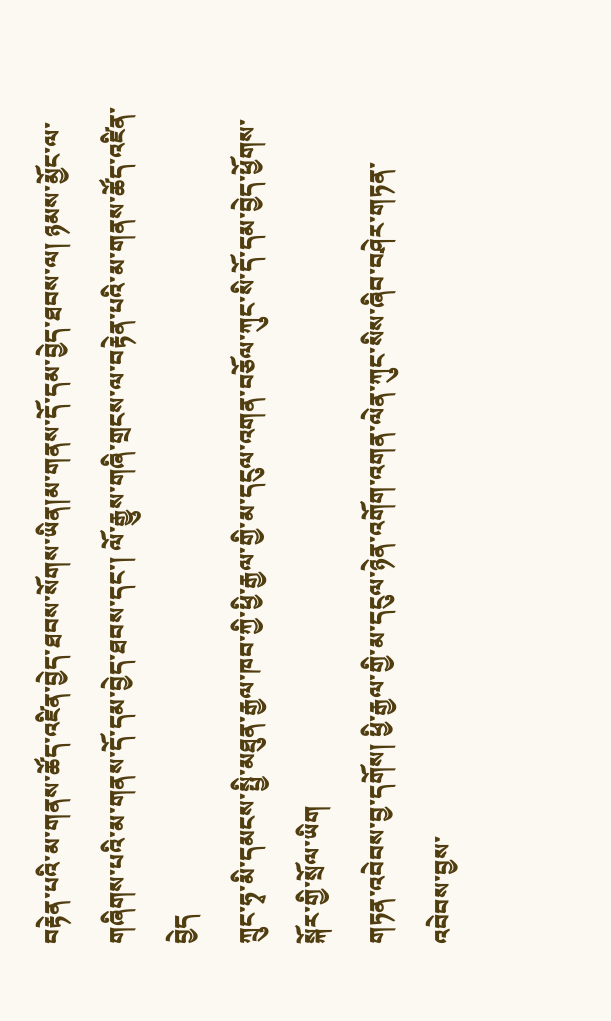བརྟེན་པའི་མ་གནས་ཚོད་འཛིན་བྱེད་ཐབས་སོགས་ཡིན།མ་གནས་དོ་དམ་བྱེད་ཐབས་ལ། ཉམས་མྱོང་ལ་གཞིགས་པའི་མ་གནས་དོ་དམ་བྱེད་ཐབས་དང་། ལོ་རྒྱུས་གཞི་གྲངས་ལ་བརྟེན་པའི་མ་གནས་ཚོད་འཛིན་བྱེད
ཀྲུང་ཧྭ་མི་དམངས་སྤྱི་མཐུན་རྒྱལ་ཁབ་ཀྱི་ཕྱི་རྒྱལ་གྱི་མ་དངུལ་འགན་བཅོལ་ཀུང་སི་དོ་དམ་བྱེད་ཕྱོགས་སྐོར་གྱི་སྲོལ་ཡིག
གཏན་འབེབས་བྱ་དགོས། ཕྱི་རྒྱལ་གྱི་མ་དངུལ་ཉེན་འགོག་འགན་ལེན་ཀུང་སིས་ཞིབ་བཤེར་གཏན་འབེབས་བྱས་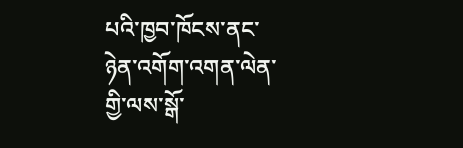པའི་ཁྱབ་ཁོངས་ནང་ཉེན་འགོག་འགན་ལེན་གྱི་ལས་སྒོ་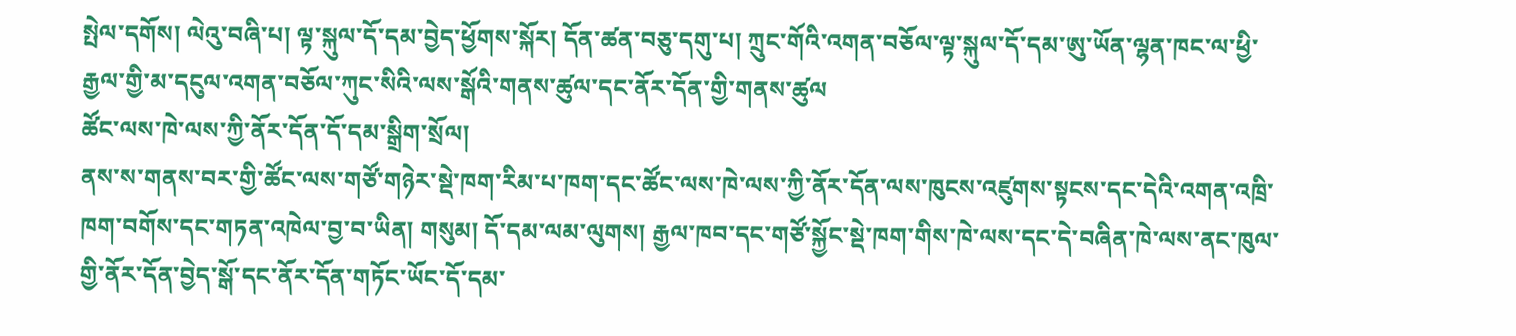སྤེལ་དགོས། ལེའུ་བཞི་པ། ལྟ་སྐུལ་དོ་དམ་བྱེད་ཕྱོགས་སྐོར། དོན་ཚན་བཅུ་དགུ་པ། ཀྲུང་གོའི་འགན་བཅོལ་ལྟ་སྐུལ་དོ་དམ་ཨུ་ཡོན་ལྷན་ཁང་ལ་ཕྱི་རྒྱལ་གྱི་མ་དངུལ་འགན་བཅོལ་ཀུང་སིའི་ལས་སྒོའི་གནས་ཚུལ་དང་ནོར་དོན་གྱི་གནས་ཚུལ
ཚོང་ལས་ཁེ་ལས་ཀྱི་ནོར་དོན་དོ་དམ་སྒྲིག་སྲོལ།
ནས་ས་གནས་བར་གྱི་ཚོང་ལས་གཙོ་གཉེར་སྡེ་ཁག་རིམ་པ་ཁག་དང་ཚོང་ལས་ཁེ་ལས་ཀྱི་ནོར་དོན་ལས་ཁུངས་འཛུགས་སྟངས་དང་དེའི་འགན་འཁྲི་ཁག་བགོས་དང་གཏན་འཁེལ་བྱ་བ་ཡིན། གསུམ། དོ་དམ་ལམ་ལུགས། རྒྱལ་ཁབ་དང་གཙོ་སྐྱོང་སྡེ་ཁག་གིས་ཁེ་ལས་དང་དེ་བཞིན་ཁེ་ལས་ནང་ཁུལ་གྱི་ནོར་དོན་བྱེད་སྒོ་དང་ནོར་དོན་གཏོང་ཡོང་དོ་དམ་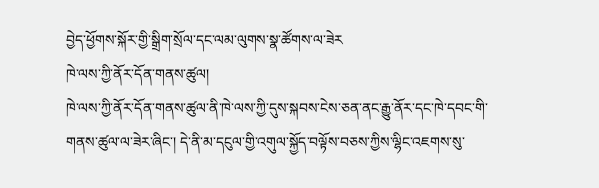བྱེད་ཕྱོགས་སྐོར་གྱི་སྒྲིག་སྲོལ་དང་ལམ་ལུགས་སྣ་ཚོགས་ལ་ཟེར
ཁེ་ལས་ཀྱི་ནོར་དོན་གནས་ཚུལ།
ཁེ་ལས་ཀྱི་ནོར་དོན་གནས་ཚུལ་ནི་ཁེ་ལས་ཀྱི་དུས་སྐབས་ངེས་ཅན་ནང་རྒྱུ་ནོར་དང་ཁེ་དབང་གི་གནས་ཚུལ་ལ་ཟེར་ཞིང་། དེ་ནི་མ་དངུལ་གྱི་འགུལ་སྐྱོད་བལྟོས་བཅས་ཀྱིས་ལྷིང་འཇགས་སུ་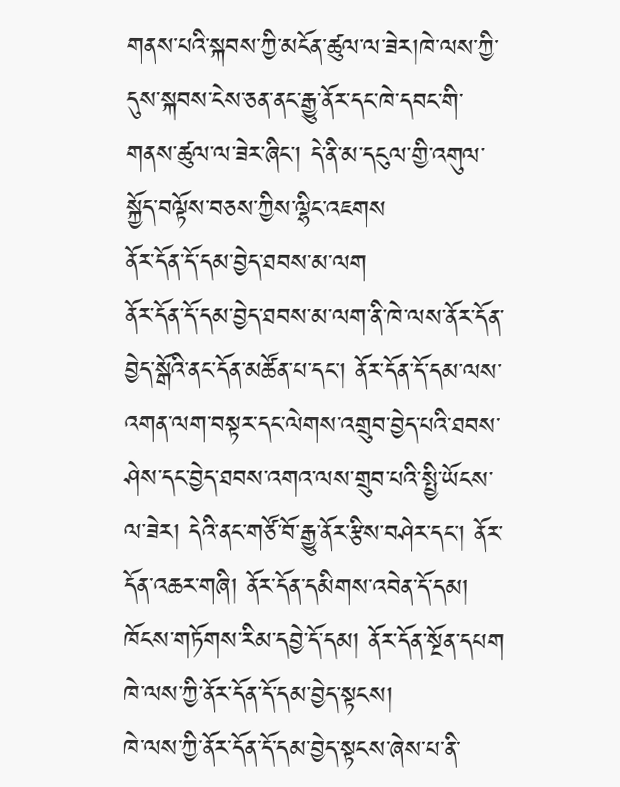གནས་པའི་སྐབས་ཀྱི་མངོན་ཚུལ་ལ་ཟེར།ཁེ་ལས་ཀྱི་དུས་སྐབས་ངེས་ཅན་ནང་རྒྱུ་ནོར་དང་ཁེ་དབང་གི་གནས་ཚུལ་ལ་ཟེར་ཞིང་། དེ་ནི་མ་དངུལ་གྱི་འགུལ་སྐྱོད་བལྟོས་བཅས་ཀྱིས་ལྷིང་འཇགས
ནོར་དོན་དོ་དམ་བྱེད་ཐབས་མ་ལག
ནོར་དོན་དོ་དམ་བྱེད་ཐབས་མ་ལག་ནི་ཁེ་ལས་ནོར་དོན་བྱེད་སྒོའི་ནང་དོན་མཚོན་པ་དང་། ནོར་དོན་དོ་དམ་ལས་འགན་ལག་བསྟར་དང་ལེགས་འགྲུབ་བྱེད་པའི་ཐབས་ཤེས་དང་བྱེད་ཐབས་འགའ་ལས་གྲུབ་པའི་སྤྱི་ཡོངས་ལ་ཟེར། དེའི་ནང་གཙོ་བོ་རྒྱུ་ནོར་རྩིས་བཤེར་དང་། ནོར་དོན་འཆར་གཞི། ནོར་དོན་དམིགས་འབེན་དོ་དམ། ཁོངས་གཏོགས་རིམ་དབྱེ་དོ་དམ། ནོར་དོན་སྔོན་དཔག
ཁེ་ལས་ཀྱི་ནོར་དོན་དོ་དམ་བྱེད་སྟངས།
ཁེ་ལས་ཀྱི་ནོར་དོན་དོ་དམ་བྱེད་སྟངས་ཞེས་པ་ནི་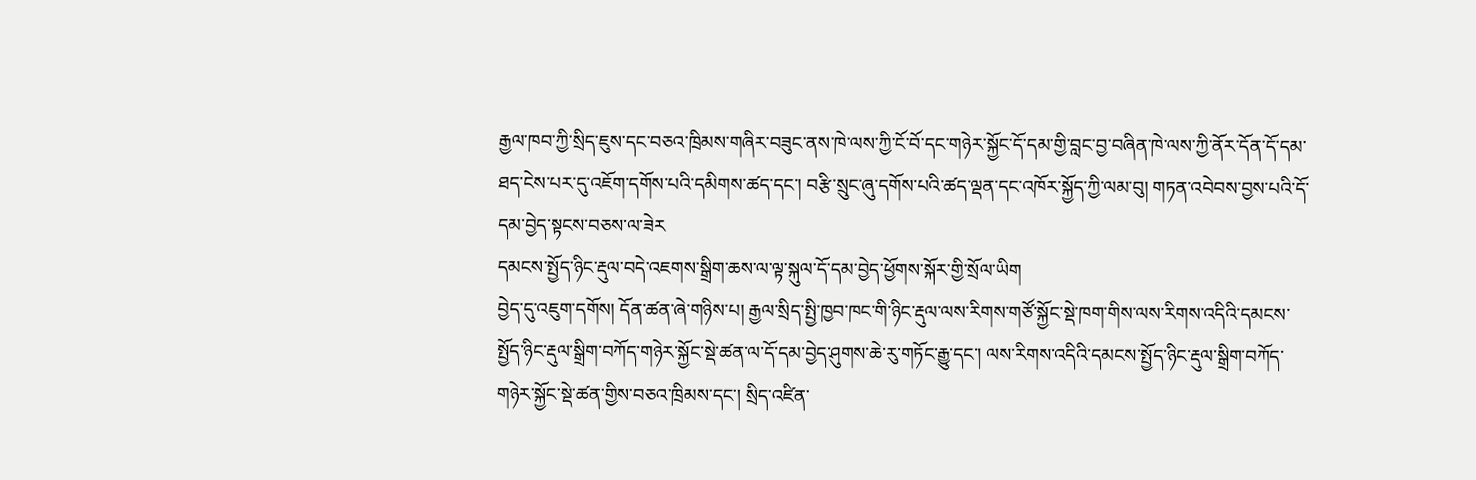རྒྱལ་ཁབ་ཀྱི་སྲིད་ཇུས་དང་བཅའ་ཁྲིམས་གཞིར་བཟུང་ནས་ཁེ་ལས་ཀྱི་ངོ་བོ་དང་གཉེར་སྐྱོང་དོ་དམ་གྱི་བླང་བྱ་བཞིན་ཁེ་ལས་ཀྱི་ནོར་དོན་དོ་དམ་ཐད་ངེས་པར་དུ་འཇོག་དགོས་པའི་དམིགས་ཚད་དང་། བརྩི་སྲུང་ཞུ་དགོས་པའི་ཚད་ལྡན་དང་འཁོར་སྐྱོད་ཀྱི་ལམ་བུ། གཏན་འབེབས་བྱས་པའི་དོ་དམ་བྱེད་སྟངས་བཅས་ལ་ཟེར
དམངས་སྤྱོད་ཉིང་རྡུལ་བདེ་འཇགས་སྒྲིག་ཆས་ལ་ལྟ་སྐུལ་དོ་དམ་བྱེད་ཕྱོགས་སྐོར་གྱི་སྲོལ་ཡིག
བྱེད་དུ་འཇུག་དགོས། དོན་ཚན་ཞེ་གཉིས་པ། རྒྱལ་སྲིད་སྤྱི་ཁྱབ་ཁང་གི་ཉིང་རྡུལ་ལས་རིགས་གཙོ་སྐྱོང་སྡེ་ཁག་གིས་ལས་རིགས་འདིའི་དམངས་སྤྱོད་ཉིང་རྡུལ་སྒྲིག་བཀོད་གཉེར་སྐྱོང་སྡེ་ཚན་ལ་དོ་དམ་བྱེད་ཤུགས་ཆེ་རུ་གཏོང་རྒྱུ་དང་། ལས་རིགས་འདིའི་དམངས་སྤྱོད་ཉིང་རྡུལ་སྒྲིག་བཀོད་གཉེར་སྐྱོང་སྡེ་ཚན་གྱིས་བཅའ་ཁྲིམས་དང་། སྲིད་འཛིན་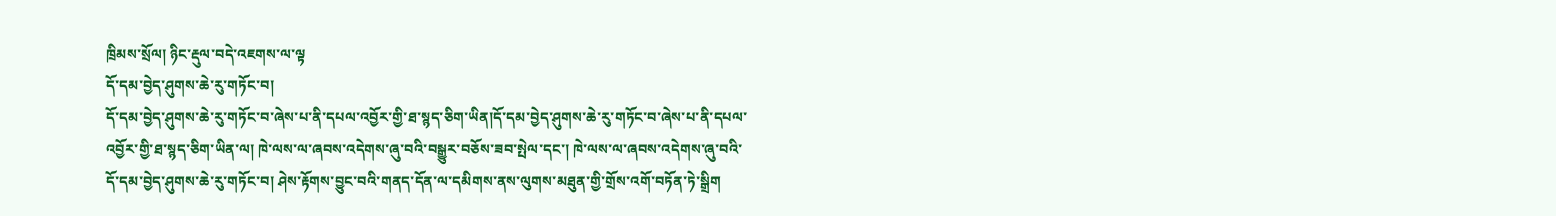ཁྲིམས་སྲོལ། ཉིང་རྡུལ་བདེ་འཇགས་ལ་ལྟ
དོ་དམ་བྱེད་ཤུགས་ཆེ་རུ་གཏོང་བ།
དོ་དམ་བྱེད་ཤུགས་ཆེ་རུ་གཏོང་བ་ཞེས་པ་ནི་དཔལ་འབྱོར་གྱི་ཐ་སྙད་ཅིག་ཡིན།དོ་དམ་བྱེད་ཤུགས་ཆེ་རུ་གཏོང་བ་ཞེས་པ་ནི་དཔལ་འབྱོར་གྱི་ཐ་སྙད་ཅིག་ཡིན་ལ། ཁེ་ལས་ལ་ཞབས་འདེགས་ཞུ་བའི་བསྒྱུར་བཅོས་ཟབ་སྤེལ་དང་། ཁེ་ལས་ལ་ཞབས་འདེགས་ཞུ་བའི་དོ་དམ་བྱེད་ཤུགས་ཆེ་རུ་གཏོང་བ། ཤེས་རྟོགས་བྱུང་བའི་གནད་དོན་ལ་དམིགས་ནས་ལུགས་མཐུན་གྱི་གྲོས་འགོ་བཏོན་ཏེ་སྒྲིག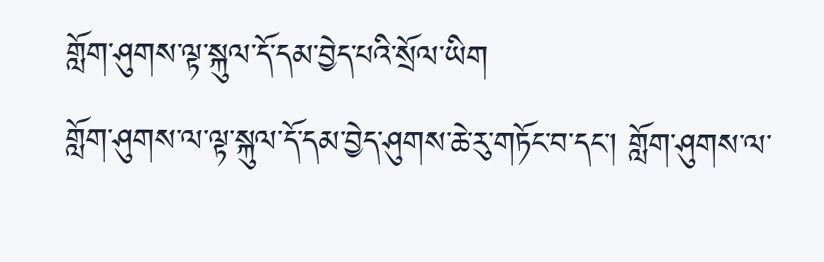གློག་ཤུགས་ལྟ་སྐུལ་དོ་དམ་བྱེད་པའི་སྲོལ་ཡིག
གློག་ཤུགས་ལ་ལྟ་སྐུལ་དོ་དམ་བྱེད་ཤུགས་ཆེ་རུ་གཏོང་བ་དང་། གློག་ཤུགས་ལ་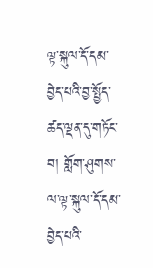ལྟ་སྐུལ་དོ་དམ་བྱེད་པའི་བྱ་སྤྱོད་ཚད་ལྡན་དུ་གཏོང་བ། གློག་ཤུགས་ལ་ལྟ་སྐུལ་དོ་དམ་བྱེད་པའི་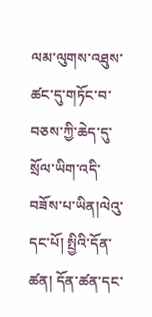ལམ་ལུགས་འཐུས་ཚང་དུ་གཏོང་བ་བཅས་ཀྱི་ཆེད་དུ་སྲོལ་ཡིག་འདི་བཟོས་པ་ཡིན།ལེའུ་དང་པོ། སྤྱིའི་དོན་ཚན། དོན་ཚན་དང་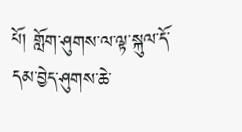པོ། གློག་ཤུགས་ལ་ལྟ་སྐུལ་དོ་དམ་བྱེད་ཤུགས་ཆེ་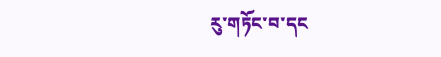རུ་གཏོང་བ་དང